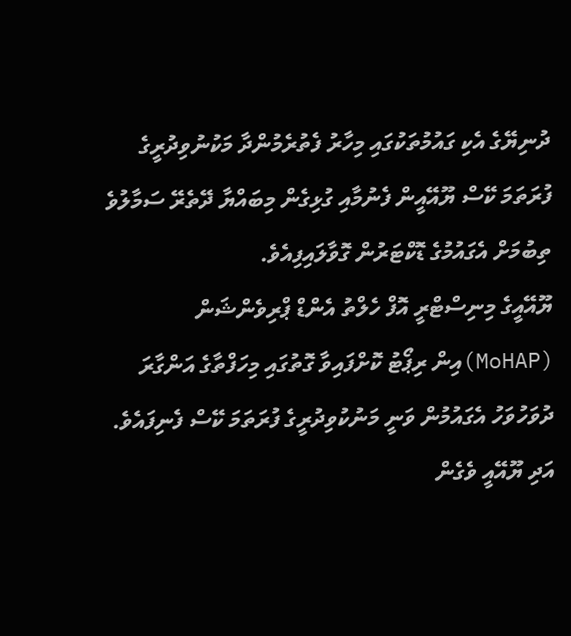ދުނިޔޭގެ އެކި ގައުމުތަކުގައި މިހާރު ފެތުރެމުންދާ މަކުނުވިދުރީގެ ފުރަތަމަ ކޭސް ޔޫއޭއީން ފެނުމާއި ގުޅިގެން މިބައްޔާ ދޭތެރޭ ސަމާލުވެ ތިބުމަށް އެގައުމުގެ ޑޮކްޓަރުން ގޮވާލައިފިއެވެ.
ޔޫއޭއީގެ މިނިސްޓްރީ އޮފް ހެލްތު އެންޑް ޕްރިވެންޝަން (MoHAP)އިން ރިޕޯޓު ކޮށްފައިވާ ގޮތުގައި މިހަފްތާގެ އަންގާރަ ދުވަހުވަހު އެގައުމުން ވަނީ މަނުކުވިދުރީގެ ފުރަތަމަ ކޭސް ފެނިފައެވެ. އަދި ޔޫއޭއީ ވެގެން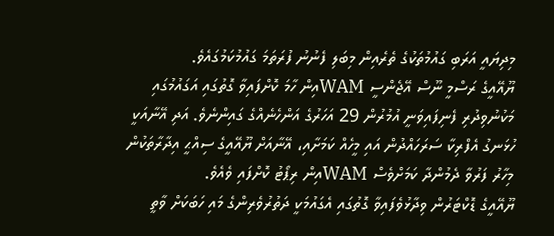މިދިޔައީ އަރަބި ގައުމުތަކުގެ ތެރެއިން މިބަލި ފެނުނު ފުރަތަމަ ގައުމުކަމުގައެވެ.
ޔޫއޭއީގެ ރަސްމީ ނޫސް އޭޖެންސީ WAMއިން ހާމަ ކޮށްފައިވާ ގޮތުގައި އަގައުމުގައި މަކުނުވިދުރި ފެނިފައިވަނީ އުމުރުން 29 އަހަރުގެ އަންހެނެއްގެ ގައިންނެވެ. އަދި އޭނާއަކީ ހުޅަނގު އެފްރިކާ ސަރަހައްދުން އައި މީހެއް ކަމަށާއި، އޭނާއަށް ޔޫއޭއީގެ ސިއްޙީ އިދާރާތަކުން މިހާރު ފަރުވާ ދެމުންދާ ކަމަށްވެސް WAMއިން ރިޕޯޓު ކޮށްފައި ވެއެވެ.
ޔޫއޭއީގެ ޑޮކްޓަރުން ވިދާޅުވެފައިވާ ގޮތުގައި އެގައުމަކީ ދަތުރުވެރިންގެ މައި ހަބަކަށް ވާތީ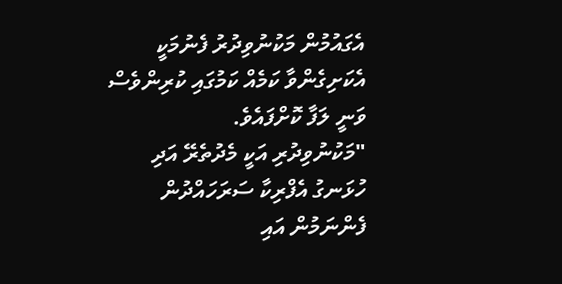އެގައުމުން މަކުނުވިދުރު ފެނުމަކީ އެކަށިގެންވާ ކަމެއް ކަމުގައި ކުރިންވެސް ވަނީ ލަފާ ކޮށްފައެވެ.
"މަކުނުވިދުރި އަކީ މެދުތެރޭ އަދި ހުޅަނގު އެފްރިކާ ސަރަހައްދުން ފެންނަމުން އައި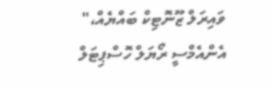ވައިރަލް ޒޫނޮޓިކް ބައްޔެއް،" އެންއެމްސީ ރޯޔަލް ހޮސްޕިޓަލް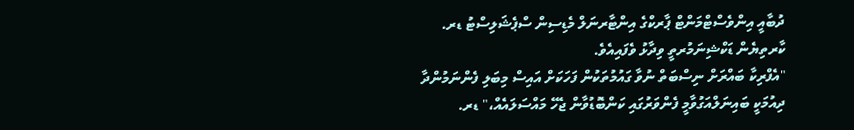ދުބާއީ އިންވެސްޓްމަންޓް ޕާރކްގެ އިންޓާރނަލް މެޑިސިން ސްޕެޝަލިސްޓު ޑރ. ކާރތިޔެން ޑަކްޝިނަމުރތީ ވިދާޅު ވެފައިއެވެ.
"އެފްރިކާ ބައްރަށް ނިސްބަތް ނުވާ ގައުމުތަކުން ފަހަކަށް އައިސް މިބަލި ފެންނަމުންދާ ދިއުމަކީ ބައިނަލްއަގުވާމީ ފެންވަރުގައި ކަންބޮޑުވާން ޖެހޭ މައްސަލައެއް،" ޑރ.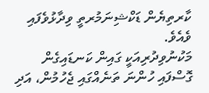ކާރތިޔެން ޑަކްޝިނަމުރތީ ވިދާޅުވެފައި ވެއެވެ.
މަކުނުވިދުރިއަކީ ގައިން ކަނޑައިގެން ގޮސްފައި ހުންނަ ތަނެއްގައި ޖެހުމުން، އަދި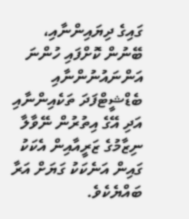ގައިގެ ދިޔައިންނާއި، ބޭނުން ކޮށްފައި ހުންނަ އަންނައުނުންނާއި ބެޑްޝީޓްފަދަ ތަކެއިންނާއި އަދި އޭގެ އިތުރުން ނޭވާލާ ނިޒާމުގެ ޒަރީއާއިން އެކަކު ގައިން އަނެކަކު ގަޔަށް އަރާ ބައްޔެކެވެ.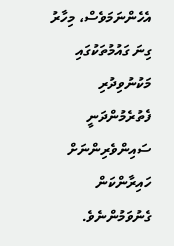އެހެންނަމަވެސް، މިހާރު ގިނަ ގައުމުތަކުގައި މަކުނުވިދުރި ފެތުރެމުންދަނީ ސައިންވެރިންނަށް ހައިރާންކަން ގެނުވަމުންނެވެ.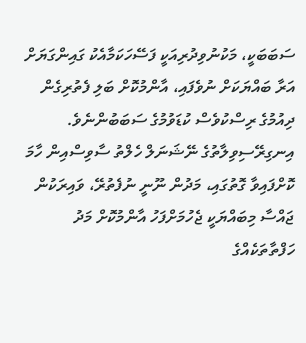ސަބަބަކީ، މަކުނުވިދުރިއަކީ ފަސޭހަކަމާއެކު ގައިންގަޔަށް އަރާ ބައްޔަކަށް ނުވެފައި، އާންމުކޮށް ބަލި ފެތުރިގެން ދިއުމުގެ ރިސްކުވެސް ކުޑަވުމުގެ ސަބަބުންނެވެ.
އިނގިރޭސިވިލާތުގެ ނޭޝަނަލް ހެލްތު ސާވިސްއިން ހާމަ ކޮށްފައިވާ ގޮތުގައި، މަދުން ނޫނީ ނުފެތުރޭ، ވައިރަކުން ޖައްސާ މިބައްޔަކީ ޖެހުމަށްފަހު އާންމުކޮށް މަދު ހަފްތާތަކެއްގެ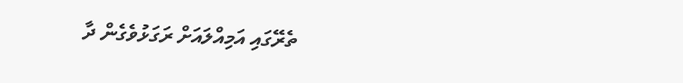ތެރޭގައި އަމިއްލައަށް ރަގަޅުވެގެން ދާ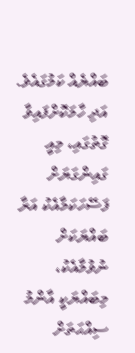ބައްޔެއް ކަމުގައެވެ. އަދި ހާމަކޮށްފައިވާ ގޮތުގައި، މިއީ ގައިންގަޔަށް ފަސޭހަކަމާއެކު އަރާ ބައްޔަކަށް ނުވުމާއެކު، މިބައްޔަކީ އާންމު ސިއްޙަތަށް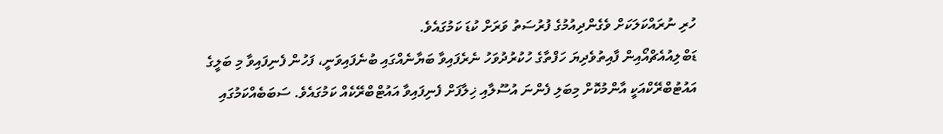ހުރި ނުރައްކަލަކަށް ވެގެންދިއުމުގެ ފުރުސަތު ވަރަށް ކުޑަ ކަމުގައެވެ.
ޑަބްލިއުއެޗްއޯއިން ފާއިތުވެދިޔަ ހަފްތާގެ ހުކުރުދުވަހު ނެރެފައިވާ ބަޔާނެއްގައި ބުނެފައިވަނީ، ފަހުން ފެނިފައިވާ މި ބަލީގެ އައުޓުބްރޭކްއަކީ އާންމުކޮށް މިބަލި ފެންނަ އުސޫލާއި ޚިލާފަށް ފެނިފައިވާ އައުޓްބްރޭކެއް ކަމުގައެވެ. ސަބަބެއްކަމުގައި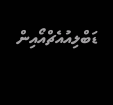ޑަބްލިއުއެޗްއޯއިން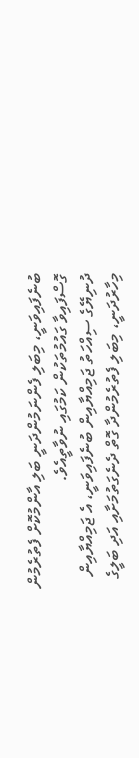ބުނެފައިވަނީ، މިބަލި ފެންނަމުންދަނީ ބަލި އާންމުކޮށް ފެތުރެމުން ގޮސްފައިވާ ގައުމުތަކުން ކަމުގައި ނުވާތީއެވެ.
ދުނިޔޭގެ ސިއްހަތު ޖަމިއްޔާއިން ބުނެފައިވަނީ، އެ ޖަމިއްޔާއިން މިހާރުދަނީ، މިބަލި ފެތުރެމުންދާ ގޮތް ދެނެގަތުމަށާއި އަދި ބަލީގެ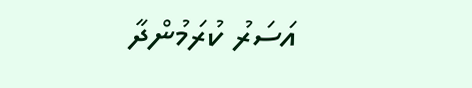އަސަރު ކުރަމުންދާ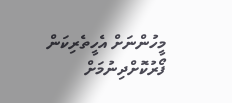މީހުންނަށް އެހީތެރިކަން ފޯރުކޮށްދިނުމަށް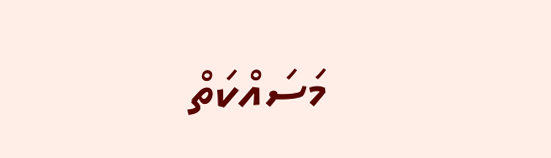މަސައްކަތް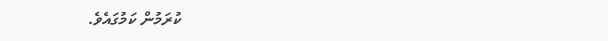ކުރަމުން ކަމުގައެވެ.